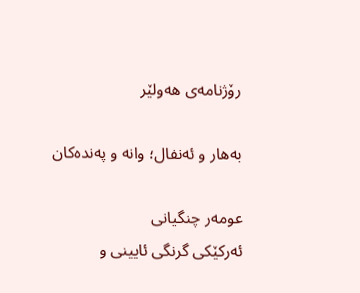رۆژنامەی ھەولێر

بەهار و ئەنفال؛ وانە و پەندەکان

عومەر چنگیانی
ئەركێكی گرنگی ئایینی و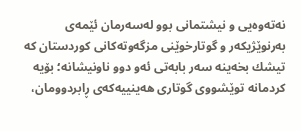نەتەوەیی و نیشتمانی بوو لەسەرمان ئێمەی بەرنوێژیکەر و گوتارخوێنی مزگەوتەكانی كوردستان كە تیشك بخەینە سەر بابەتی ئەو دوو ناونیشانە؛ بۆیە كردمانە توێشووی گوتاری هەینییەکەی ڕابردوومان،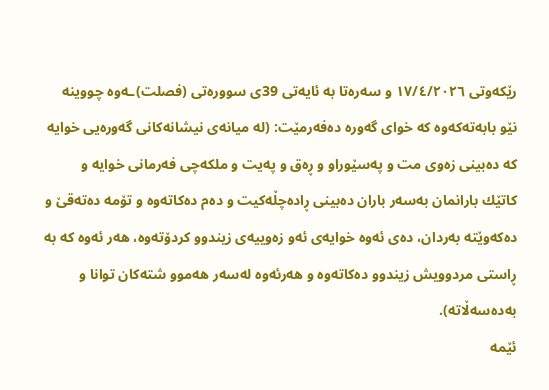رێکەوتی ١٧/٤/٢٠٢٦ و سەرەتا بە ئایەتی 39ی سوورەتی (فصلت)ـەوە چووینە نێو بابەتەكەوە كە خوای گەورە دەفەرمێت: (لە میانەی نیشانەكانی گەورەیی خوایە كە دەبینی زەوی مت و پەسێوراو و ڕەق و پەیت و ملكەچی فەرمانی خوایە و كاتێك بارانمان بەسەر باران دەبینی ڕادەچڵەكیت و دەم دەكاتەوە و تۆمە دەتەقێ و دەكەوێتە بەردان، دەی ئەوە خوایەی ئەو زەوییەی زیندوو كردۆتەوە، هەر ئەوە كە بە ڕاستی مردوویش زیندوو دەكاتەوە و هەرئەوە لەسەر هەموو شتەكان توانا و بەدەسەڵاتە).
ئێمە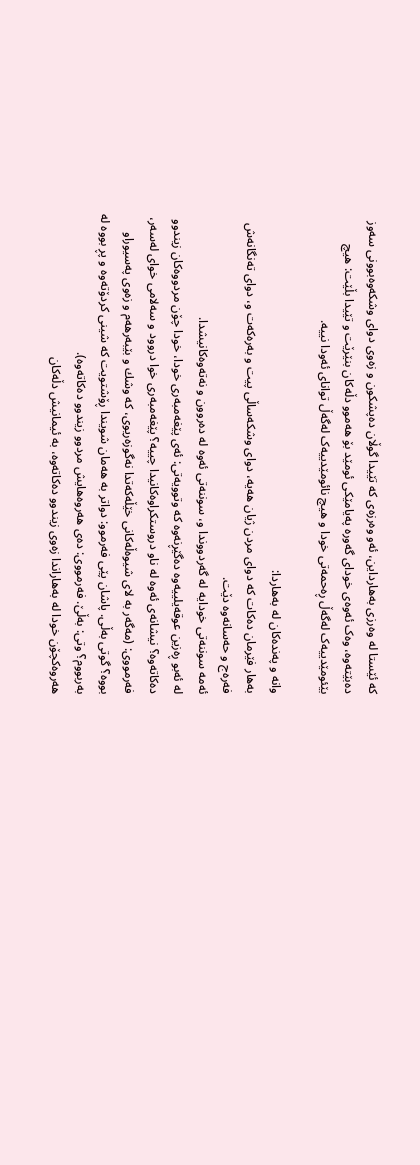كە ئێستا لە وەرزی بەهارداین، ئەو وەرزەی کە تێیدا گوڵان دەپشکون و زەوی دوای وشکەوەبوونی سەوز دەبێتەوە، وەک ئەوەی خودای گەورە پەیامێکی ئومێد بۆ هەموو دڵەکان بنێرێت و تێیدا بڵێت: هیچ بێئومێدییەک لەگەڵ ڕەحمەتی خودا و هیچ نائومێدییەک لەگەڵ توانای ئەودا نییە.

وانە و پەندەکان لە بەهاردا:
بەهار فێرمان دەکات کە دوای مردن ژیان هەیە، دوای وشکەساڵی پیت و بەرەکەت و، دوای تەنگانەش فەرەج و حەسانەوە دێت.
ئەمە سوننەتی خودایە لە گەردووندا و، سوننەتی ئەوە لە دەروون و نەتەوەکانیشدا.
لە ئەبو ڕەزین عوقەیلییەوە دەگێڕنەوە کە وتوویەتی: ئەی پێغەمبەری خودا، خودا چۆن مردووەکان زیندوو دەکاتەوە؟ نیشانەی ئەوە لە ناو دروستکراوەکانیدا چییە؟ پێغەمبەری خوا دروود و سەلامی خوای لەسەر، فەرمووی: (مەگەر بە لای شیوەڵەكانی خێڵەكەتدا نەگوزەریوی، كە وشك و بێبەرهەم و زەوی پەسیوراو بووە؟ گوتی بەڵی. پاشان پێی فەرموو: دواتر بە هەمان شویندا ڕۆشتویت كە شینی كردۆتەوە و پڕ بووە لە بەربووم؟ وتی: بەڵێ. فەرمووی: دەی هەروەهایش مردوو زیندوو دەكاتەوە).
هەروەکچۆن خودا لە بەهاراندا زەوی زیندوو دەکاتەوە، بە ئیمانیش دڵەکان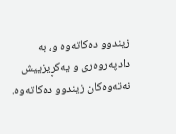زیندوو دەکاتەوە و، بە دادپەروەری و یەکڕیزییش نەتەوەکان زیندوو دەکاتەوە.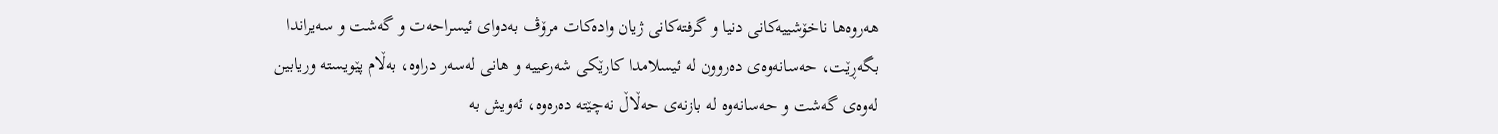هەروەها ناخۆشییەکانی دنیا و گرفتەکانی ژیان وادەکات مرۆڤ بەدوای ئیسراحەت و گەشت و سەیراندا بگەڕێت، حەسانەوەی دەروون لە ئیسلامدا کارێکی شەرعییە و هانی لەسەر دراوە، بەڵام پێویستە وریابین لەوەی گەشت و حەسانەوە لە بازنەی حەڵاڵ نەچێتە دەرەوە، ئەویش بە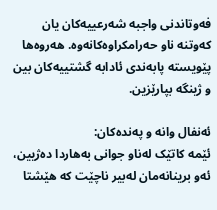فەوتاندنی واجبە شەرعییەکان یان کەوتنە ناو حەرامکراوەکانەوە. هەروەها پێویستە پابەندی ئادابە گشتییەکان بین و ژینگە بپارێزین.

ئەنفال وانە و پەندەکان:
ئێمە کاتێک لەناو جوانی بەهاردا دەژیین، ئەو برینانەمان لەبیر ناچێت کە هێشتا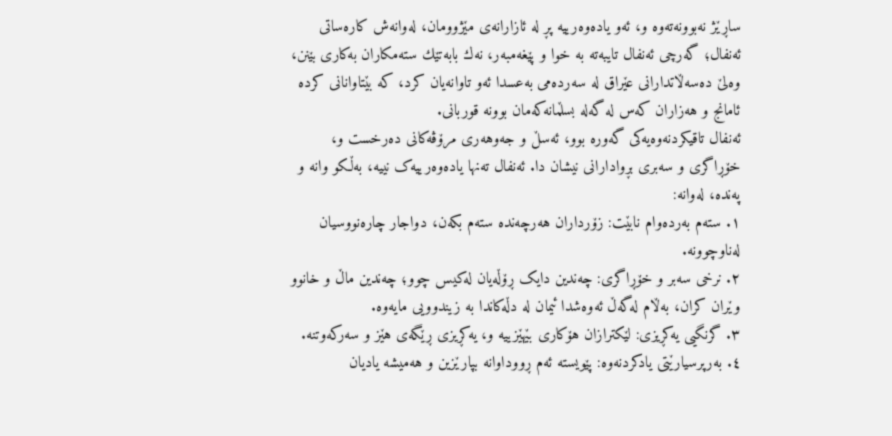ساڕێژ نەبوونەتەوە و، ئەو یادەوەرییە پڕ لە ئازارانەی مێژوومان، لەوانەش کارەساتی ئەنفال؛ گەرچی ئەنفال تایبەتە بە خوا و پێغەمبەر، نەك بابەتێك ستەمكاران بەكاری بێنن، وەلێ دەسەڵاتدارانی عێراق لە سەردەمی بەعسدا ئەو تاوانەیان کرد، کە بێتاوانانی کردە ئامانج و هەزاران کەس لە گەلە بسڵمانەکەمان بوونە قوربانی.
ئەنفال تاقیکردنەوەیەکی گەورە بوو، ئەسڵ و جەوهەری مرۆڤەکانی دەرخست و، خۆڕاگری و سەبری بڕوادارانی نیشان دا. ئەنفال تەنها یادەوەرییەک نییە، بەڵکو وانە و پەندە، لەوانە:
١. ستەم بەردەوام نابێت: زۆرداران هەرچەندە ستەم بکەن، دواجار چارەنووسیان لەناوچوونە.
٢. نرخی سەبر و خۆڕاگری: چەندین دایک ڕۆڵەیان لەکیس چوو؛ چەندین ماڵ و خانوو وێران کران، بەڵام لەگەڵ ئەوەشدا ئیمان لە دڵەکاندا بە زیندوویی مایەوە.
٣. گرنگیی یەکڕیزی: لێکترازان هۆکاری بێهێزییە و، یەکڕیزی ڕێگەی هێز و سەرکەوتنە.
٤. بەرپرسیارێتی یادکردنەوە: پێویستە ئەم ڕووداوانە بپارێزین و هەمیشە یادیان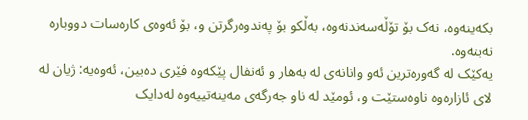بکەینەوە، نەک بۆ تۆڵەسەندنەوە، بەڵکو بۆ پەندوەرگرتن و، بۆ ئەوەی کارەسات دووبارە نەبنەوە.
یەکێک لە گەورەترین ئەو وانانەی لە بەهار و ئەنفال پێکەوە فێری دەبین، ئەوەیە: ژیان لە لای ئازارەوە ناوەستێت و، ئومێد لە ناو جەرگەی مەینەتییەوە لەدایک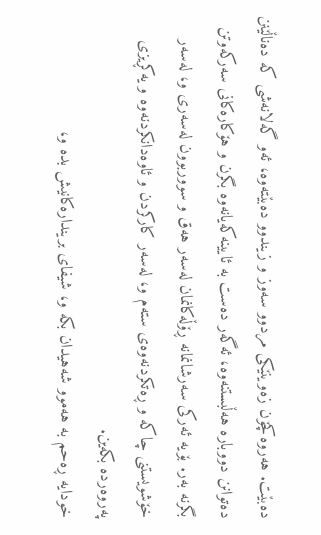دەبێت. هەروەکچۆن زەوینێکی مردوو سەوز و زیندوو دەبێتەوە، ئەو گەلانەشی کە دەناڵێنن دەتوانن دووبارە هەڵبستنەوە، ئەگەر دەست بە ئایینەکەیانەوە بگرن و هۆکارەکانی سەرکەوتن بگرنە بەر. بۆیە ئەرکی سەرشانمانە ڕۆڵەکانمان لەسەر هەق و سووربوون لەسەری و، لەسەر خۆشویستنی چاکە و ڕەتکردنەوەی ستەم و، لەسەر کارکردن و ئاوەدانکردنەوە و یەکڕیزی پەروەردە بکەین.
خودایە ڕەحم بە هەموو شەهیدان بکە و، شیفای بریندارەکانیش بدە و،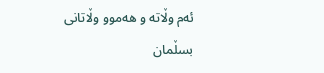ئەم وڵاتە و هەموو وڵاتانی بسڵمان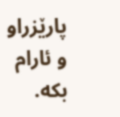پارێزراو و ئارام بکە.